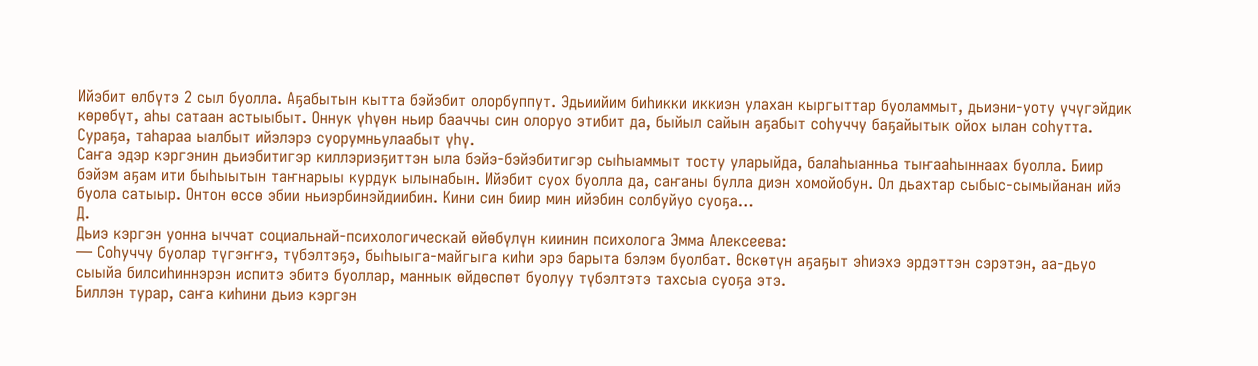Ийэбит өлбүтэ 2 сыл буолла. Аҕабытын кытта бэйэбит олорбуппут. Эдьиийим биһикки иккиэн улахан кыргыттар буоламмыт, дьиэни-уоту үчүгэйдик көрөбүт, аһы сатаан астыыбыт. Оннук үһүөн ньир бааччы син олоруо этибит да, быйыл сайын аҕабыт соһуччу баҕайытык ойох ылан соһутта. Сураҕа, таһараа ыалбыт ийэлэрэ суорумньулаабыт үһү.
Саҥа эдэр кэргэнин дьиэбитигэр киллэриэҕиттэн ыла бэйэ-бэйэбитигэр сыһыаммыт тосту уларыйда, балаһыанньа тыҥааһыннаах буолла. Биир бэйэм аҕам ити быһыытын таҥнарыы курдук ылынабын. Ийэбит суох буолла да, саҥаны булла диэн хомойобун. Ол дьахтар сыбыс-сымыйанан ийэ буола сатыыр. Онтон өссө эбии ньиэрбинэйдиибин. Кини син биир мин ийэбин солбуйуо суоҕа…
Д.
Дьиэ кэргэн уонна ыччат социальнай-психологическай өйөбүлүн киинин психолога Эмма Алексеева:
— Соһуччу буолар түгэҥҥэ, түбэлтэҕэ, быһыыга-майгыга киһи эрэ барыта бэлэм буолбат. Өскөтүн аҕаҕыт эһиэхэ эрдэттэн сэрэтэн, аа-дьуо сыыйа билсиһиннэрэн испитэ эбитэ буоллар, маннык өйдөспөт буолуу түбэлтэтэ тахсыа суоҕа этэ.
Биллэн турар, саҥа киһини дьиэ кэргэн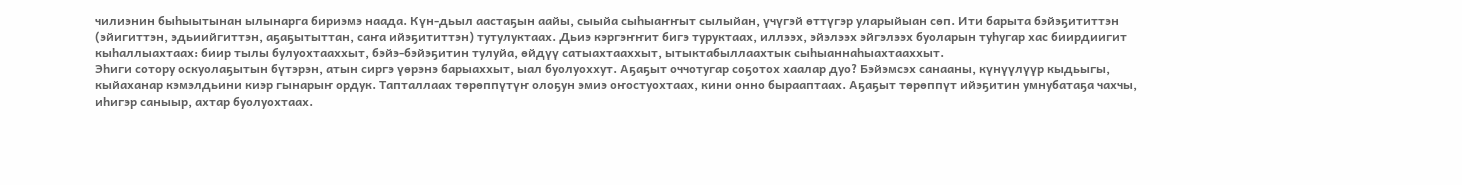чилиэнин быһыытынан ылынарга бириэмэ наада. Күн-дьыл аастаҕын аайы, сыыйа сыһыаҥҥыт сылыйан, үчүгэй өттүгэр уларыйыан сөп. Ити барыта бэйэҕититтэн (эйигиттэн, эдьиийгиттэн, аҕаҕытыттан, саҥа ийэҕититтэн) тутулуктаах. Дьиэ кэргэҥҥит бигэ туруктаах, иллээх, эйэлээх эйгэлээх буоларын туһугар хас биирдиигит кыһаллыахтаах: биир тылы булуохтааххыт, бэйэ-бэйэҕитин тулуйа, өйдүү сатыахтааххыт, ытыктабыллаахтык сыһыаннаһыахтааххыт.
Эһиги сотору оскуолаҕытын бүтэрэн, атын сиргэ үөрэнэ барыаххыт, ыал буолуоххут. Аҕаҕыт оччотугар соҕотох хаалар дуо? Бэйэмсэх санааны, күнүүлүүр кыдьыгы, кыйаханар кэмэлдьини киэр гынарыҥ ордук. Тапталлаах төрөппүтүҥ олоҕун эмиэ оҥостуохтаах, кини онно бырааптаах. Аҕаҕыт төрөппүт ийэҕитин умнубатаҕа чахчы, иһигэр саныыр, ахтар буолуохтаах.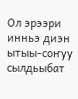Ол эрээри инньэ диэн ытыы-соҥуу сылдьыбат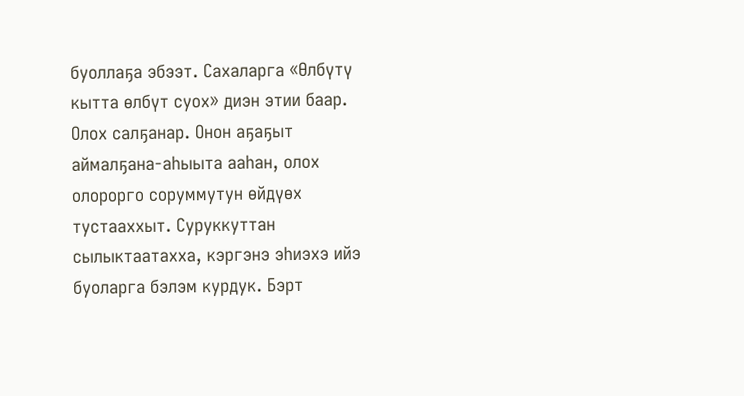буоллаҕа эбээт. Сахаларга «Өлбүтү кытта өлбүт суох» диэн этии баар. Олох салҕанар. Онон аҕаҕыт аймалҕана-аһыыта ааһан, олох олорорго соруммутун өйдүөх тустааххыт. Суруккуттан сылыктаатахха, кэргэнэ эһиэхэ ийэ буоларга бэлэм курдук. Бэрт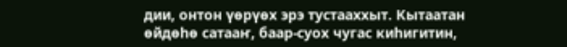дии, онтон үөрүөх эрэ тустааххыт. Кытаатан өйдөһө сатааҥ, баар-суох чугас киһигитин,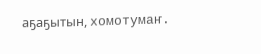аҕаҕытын, хомотумаҥ.